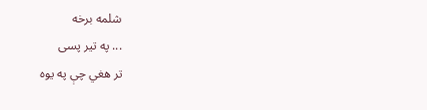شلمه برخه
... په تیر پسی
تر هغي چې په یوه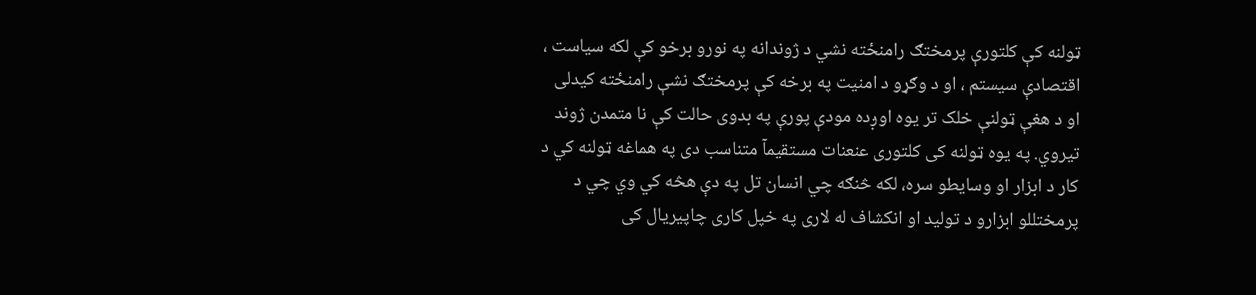ټولنه کې کلتورې پرمختګ رامنځته نشي د ژوندانه په نورو برخو کې لکه سیاست ، اقتصادې سیستم ، او د وګړو د امنیت په برخه کې پرمختګ نشې رامنځته کیدلی او د هغې ټولنې خلک تر یوه اوږده مودې پورې په بدوی حالت کې نا متمدن ژوند تیروي. په یوه ټولنه کی کلتوری عنعنات مستقیمآ متناسب دی په هماغه ټولنه کي د کار د ابزار او وسایطو سره، لکه څنګه چي انسان تل په دې هڅه کي وي چي د پرمختللو ابزارو د تولید او انکشاف له لاری په خپل کاری چاپیریال کی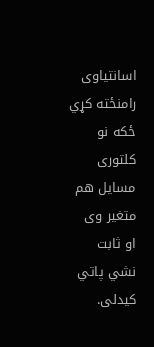اسانتیاوی رامنځته کړي ځکه نو کلتوری مسایل هم متغیر وی او ثابت نشي پاتي کیدلی.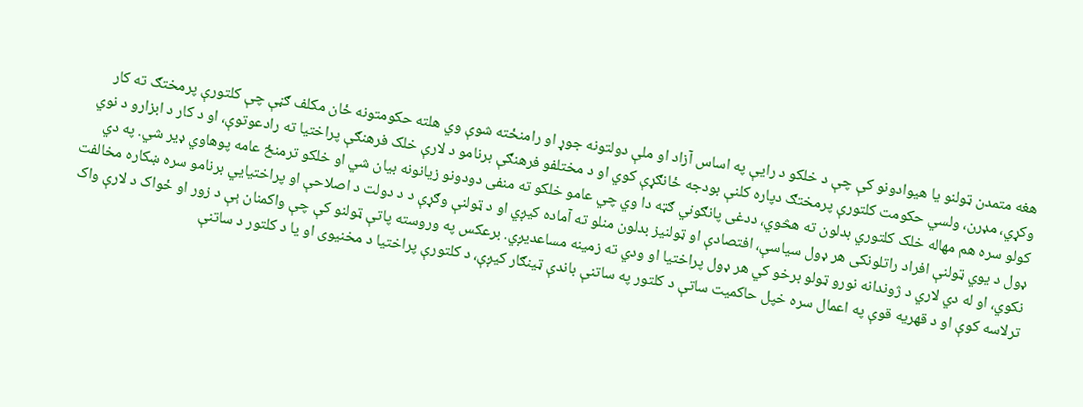هغه متمدن ټولنو یا هیوادونو کې چې د خلکو د رایې په اساس آزاد او ملې دولتونه جوړ او رامنځته شوې وي هلته حکومتونه ځان مکلف ګڼې چې کلتورې پرمختګ ته کار وکړي، مډرن، ولسي حکومت کلتورې پرمختګ دپاره کلنې بودجه ځانګړې کوي او د مختلفو فرهنګې برنامو د لارې خلک فرهنګې پراختیا ته رادعوتوې، او د کار د ابزارو د نوي کولو سره هم مهاله خلک کلتوري بدلون ته هڅوي، ددغی پانګوني ګټه دا وي چي عامو خلکو ته منفی دودونو زیانونه بیان شي او خلکو ترمنځ عامه پوهاوي ډیر شي. په دي ډول د یوي ټولنې افراد راتلونکی هر ډول سیاسې، افتصادې او ټولنیز بدلون منلو ته آماده کیږي او د ټولنې وګړې د د دولت د اصلاحې او پراختیايي برنامو سره ښکاره مخالفت نکوي، او له دي لاري د ژوندانه نورو ټولو برخو کي هر ډول پراختیا او ودي ته زمینه مساعدیږي. برعکس په وروسته پاتې ټولنو کې چې واکمنان ېې د زور او ځواک د لارې واک ترلاسه کوې او د قهریه قوې په اعمال سره خپل حاکمیت ساتې د کلتور په ساتنې باندې ټینګار کیږې، د کلتورې پراختیا د مخنیوی او یا د کلتور د ساتنې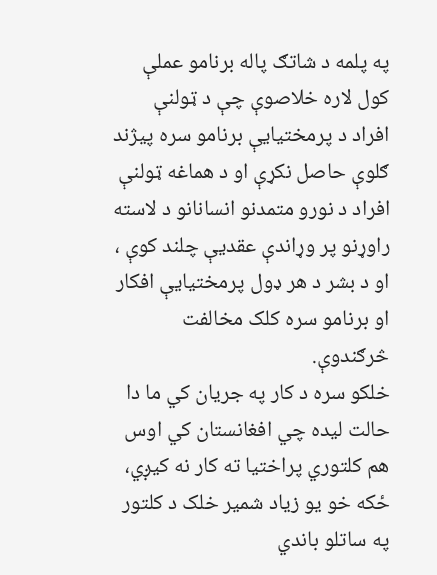په پلمه د شاتګ پاله برنامو عملې کول لاره خلاصوې چې د ټولنې افراد د پرمختیایې برنامو سره پیژند ګلوې حاصل نکړې او د هماغه ټولنې افراد د نورو متمدنو انسانانو د لاسته راوړنو پر وړاندې عقدیې چلند کوې ، او د بشر د هر ډول پرمختیایې افکار او برنامو سره کلک مخالفت څرګندوې.
خلکو سره د کار په جریان کي ما دا حالت لیده چي افغانستان کي اوس هم کلتوري پراختیا ته کار نه کیږي، ځکه خو یو زیاد شمیر خلک د کلتور په ساتلو باندي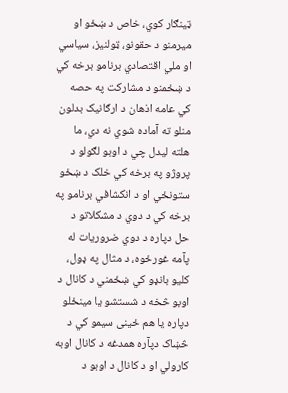ټینګار کوي، خاص د ښځو او میرمنو د حقونو، ټولنیز، سیاسي او ملي اقتصادي برنامو برخه کي د ښځمنو د مشارکت په حصه کي عامه اذهان د ارګانیک بدلون منلو ته آماده شوي نه دي، ما هلته لیدل چي د اوبو لګولو د پروژو په برخه کي خلک د ښځو ستونځي او د انکشافي برنامو په برخه کي د دوي د مشکلاتو د حل دپاره د دوي ضروریات له پآمه غورځوه، د مثال په ډول، کلیو بانډو کي ښځمني د کانال د اوبو څخه د شستشو یا مینځلو دپاره یا هم ځينی سیمو کي د څښاک دپآره همدغه د کانال اوبه کارولي او د کانال د اوبو د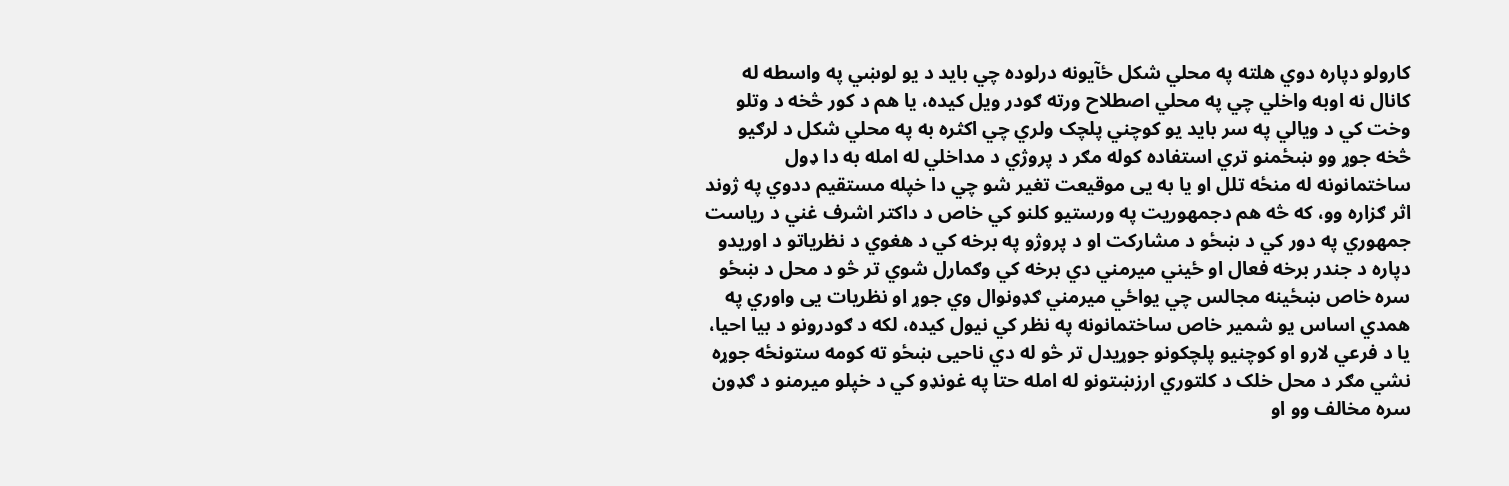کارولو دپاره دوي هلته په محلي شکل ځآیونه درلوده چي باید د یو لوښي په واسطه له کانال نه اوبه واخلي چي په محلي اصطلاح ورته ګودر ویل کیده، یا هم د کور څخه د وتلو وخت کي د ویالي په سر باید یو کوچني پلچک ولري چي اکثره به په محلي شکل د لرګیو څخه جوړ وو ښځمنو تري استفاده کوله مګر د پروژي د مداخلي له امله به دا ډول ساختمانونه له منځه تلل او یا به يی موقیعت تغیر شو چي دا خپله مستقیم ددوي په ژوند اثر ګزاره وو، که څه هم دجمهوریت په ورستیو کلنو کي خاص د داکتر اشرف غني د ریاست جمهوري په دور کي د ښځو د مشارکت او د پروژو په برخه کي د هغوي د نظریاتو د اوریدو دپاره د جندر برخه فعال او ځیني میرمني دي برخه کي وګمارل شوي تر څو د محل د ښځو سره خاص ښځینه مجالس چي یواځي میرمني ګډونوال وي جوړ او نظریات يی واوري په همدي اساس یو شمیر خاص ساختمانونه په نظر کي نیول کیده، لکه د ګودرونو د بیا احیا، یا د فرعي لارو او کوچنیو پلچکونو جوړیدل تر څو له دي ناحيی ښځو ته کومه ستونځه جوړه نشي مګر د محل خلک د کلتوري ارزښتونو له امله حتا په غونډو کي د خپلو میرمنو د ګډون سره مخالف وو او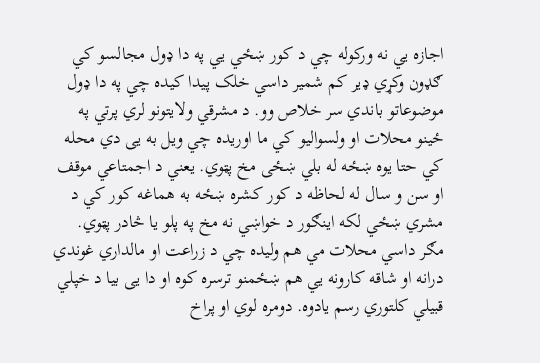اجازه يي نه ورکوله چي د کور ښځي يي په دا ډول مجالسو کي ګډون وکړي ډیر کم شمیر داسي خلک پیدا کیده چي په دا ډول موضوعاتو باندي سر خلاص وو. د مشرقي ولایتونو لري پرتي په ځینو محلات او ولسوالیو کي ما اوریده چي ویل به يی دي محله کي حتا یوه ښځه له بلي ښځی مخ پټوي. یعني د اجمتاعي موقف او سن و سال له لحاظه د کور کشره ښځه به هماغه کور کي د مشري ښځي لکه اینګور د خواښي نه مخ په پلو یا څادر پټوي. مګر داسي محلات مي هم ولیده چي د زراعت او مالداري غوندي درانه او شاقه کارونه يي هم ښځمنو ترسره کوه او دا يی بیا د خپلي قبیلي کلتوري رسم یادوه. دومره لوي او پراخ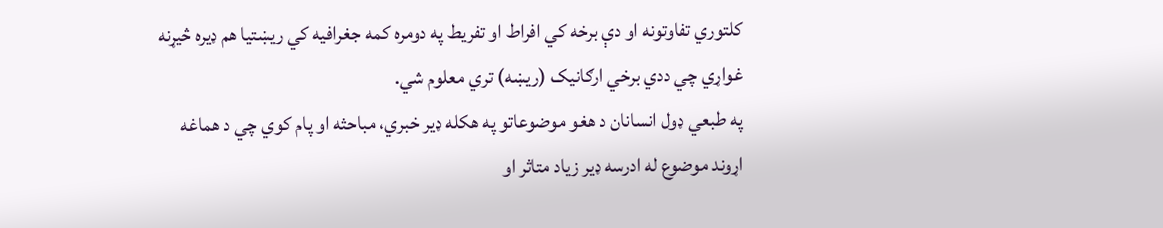کلتوري تفاوتونه او دې برخه کي افراط او تفریط په دومره کمه جغرافیه کي ریښتیا هم ډیره څیړنه غواړي چي ددي برخي ارګانیک (ریښه) تري معلوم شي.
په طبعي ډول انسانان د هغو موضوعاتو په هکله ډیر خبري، مباحثه او پام کوي چي د هماغه اړوند موضوع له ادرسه ډیر زیاد متاثر او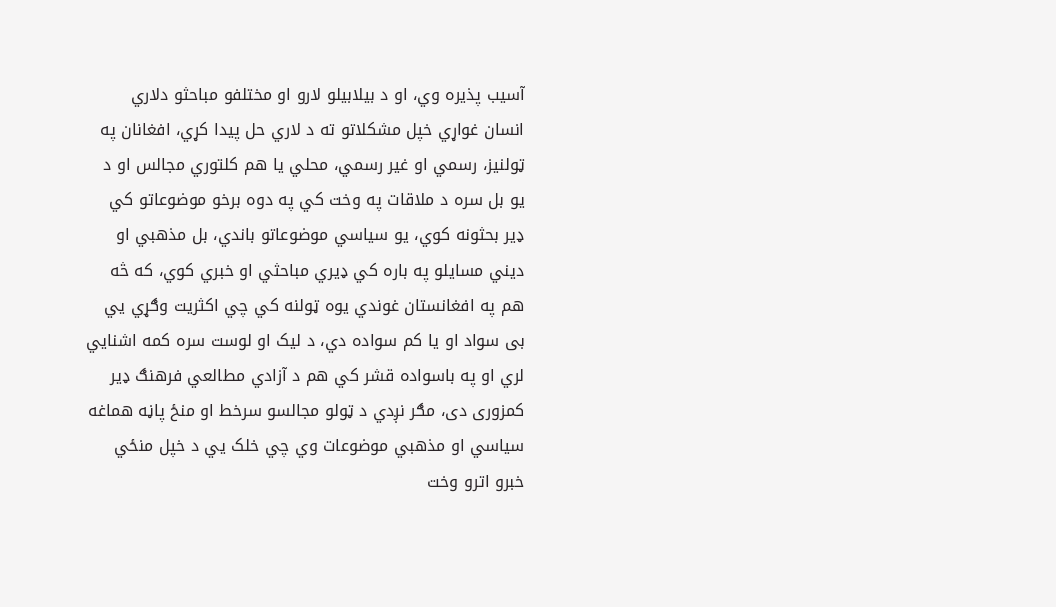آسیب پذیره وي، او د بیلابیلو لارو او مختلفو مباحثو دلاري انسان غواړي خپل مشکلاتو ته د لاري حل پیدا کړي، افغانان په ټولنیز، رسمي او غیر رسمي، محلي یا هم کلتوري مجالس او د یو بل سره د ملاقات په وخت کي په دوه برخو موضوعاتو کي ډير بحثونه کوي، یو سیاسي موضوعاتو باندي، بل مذهبي او دیني مسایلو په باره کي ډيري مباحثي او خبري کوي، که څه هم په افغانستان غوندي یوه ټولنه کي چي اکثریت وګړي يي بی سواد او یا کم سواده دي، د لیک او لوست سره کمه اشنايي لري او په باسواده قشر کي هم د آزادي مطالعي فرهنګ ډیر کمزوری دی، مګر نږدي د ټولو مجالسو سرخط او منځ پاڼه هماغه سیاسي او مذهبي موضوعات وي چي خلک يي د خپل منځي خبرو اترو وخت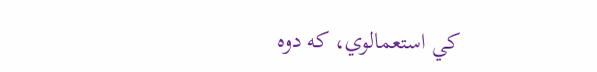کي استعمالوي، که دوه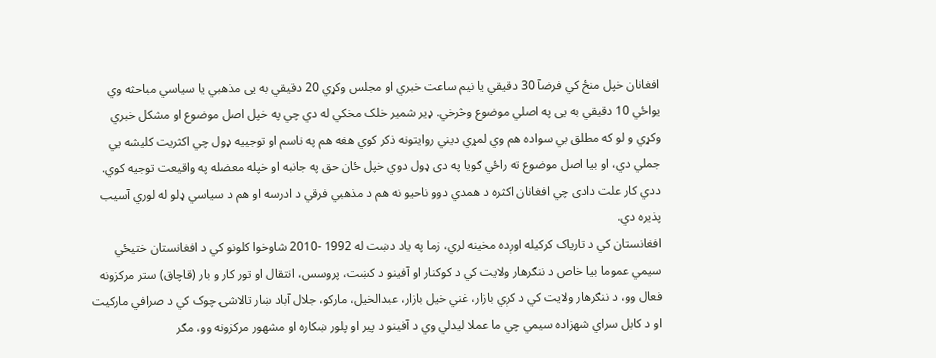افغانان خپل منځ کي فرضآ 30 دقیقي یا نیم ساعت خبري او مجلس وکړي 20 دقیقي به يی مذهبي یا سیاسي مباحثه وي یواځي 10 دقیقي به يی په اصلي موضوع وڅرخي. ډیر شمیر خلک مخکي له دي چي په خپل اصل موضوع او مشکل خبري وکړي و لو که مطلق بي سواده هم وي لمړي دیني روایتونه ذکر کوي هغه هم په ناسم او توجیيه ډول چي اکثریت کلیشه يي جملي دي، او بیا اصل موضوع ته راځي ګویا په دی ډول دوي خپل ځان حق په جانبه او خپله معضله په واقیعت توجیه کوي. ددي کار علت دادی چي افغانان اکثره د همدي دوو ناحیو نه هم د مذهبي فرقي د ادرسه او هم د سیاسي ډلو له لوري آسیب پذیره دي.
افغانستان کي د تاریاک کرکیله اوږده مخینه لري، زما په یاد دښت له 1992 -2010 شاوخوا کلونو کي د افغانستان ختیځي سیمي عموما بیا خاص د ننګرهار ولایت کي د کوکنار او آفینو د کښت، پروسس، انتقال او تور کار و بار (قاچاق) ستر مرکزونه فعال وو، د ننګرهار ولایت کي د کږي بازار، غني خیل بازار، عبدالخیل، مارکو، جلال آباد ښار تالاشۍ چوک کي د صرافي مارکیت او د کابل سراي شهزاده سیمي چي ما عملا لیدلي وي د آفینو د پیر او پلور ښکاره او مشهور مرکزونه وو، مګر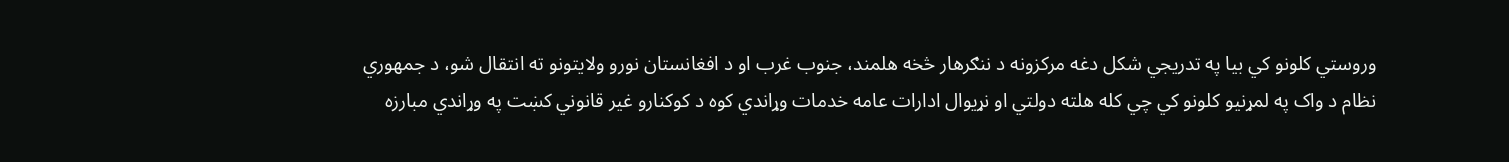وروستي کلونو کي بیا په تدریجي شکل دغه مرکزونه د ننګرهار څخه هلمند، جنوب غرب او د افغانستان نورو ولایتونو ته انتقال شو، د جمهوري نظام د واک په لمړنیو کلونو کي چي کله هلته دولتي او نړیوال ادارات عامه خدمات وړاندي کوه د کوکنارو غیر قانوني کښت په وړاندي مبارزه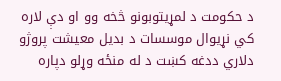د حکومت د لمړیتوبونو څخه وو او دې لاره کي نړیوال موسسات د بدیل معیشت پروژو دلاري ددغه کښت د له منځه وړلو دپاره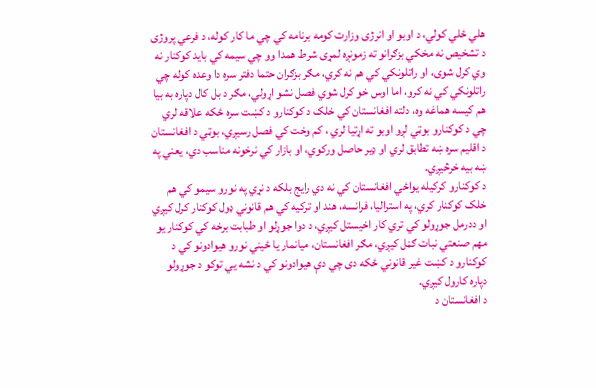هلي ځلي کولي، د اوبو او انرژی وزارت کومه برنامه کي چي ما کار کوله، د فرعي پروژی د تشخیص نه مخکي بزګرانو ته زمونږه لمړی شرط همدا وو چي سیمه کي باید کوکنار نه وي کرل شوی، او راتلونکي کي هم نه کري، مګر بزګران حتما دفتر سره دا وعده کوله چي راتلونکي کي نه کرو، اما اوس خو کرل شوي فصل نشو اړولي، مګر د بل کال دپاره به بیا هم کیسه هماغه وه، دلته افغانستان کي خلک د کوکنارو د کښت سره ځکه علاقه لري چي د کوکنارو بوټي لږو اوبو ته اړتیا لري ، کم وخت کي فصل رسیږي، بوټي د افغانستان د اقلیم سره ښه تطابق لري او ډیر حاصل ورکوي، او بازار کي نرخونه مناسب دي، یعني په ښه بیه خرڅیږي.
د کوکنارو کرکیله یواځي افغانستان کي نه دي رایج بلکه د نړي په نورو سیمو کي هم خلک کوکنار کري، په استرالیا، فرانسه، هند او ترکيه کي هم قانوني ډول کوکنار کرل کیږي او ددرمل جوړولو کي تري کار اخیستل کیږي، د دوا جوړلو او طبابت برخه کي کوکنار یو مهم صنعتي نبات ګڼل کیږي، مګر افغانستان، میانمار یا ځیني نورو هیوادونو کي د کوکنارو د کښت غیر قانوني ځکه دی چي دې هیوادونو کي د نشه يي توکو د جوړولو دپاره کارول کیږي.
د افغانستان د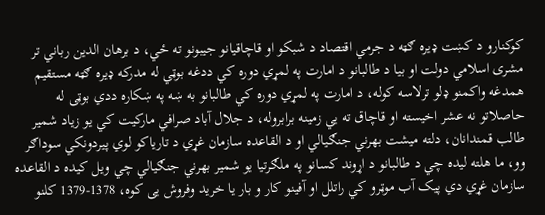کوکنارو د کښت ډیره ګټه د جرمي اقتصاد د شبکو او قاچاقیانو جیبونو ته ځي، د برهان الدین رباني تر مشری اسلامي دولت او بیا د طالبانو د امارت په لمړي دوره کي ددغه بوټي له مدرکه ډیره ګټه مستقیم همدغه واکمنو ډلو ترلاسه کوله، د امارت په لمړي دوره کي طالبانو به ښه په ښکاره ددي بوټی له حاصلاتو نه عشر اخیسته او قاچاق ته يي زمینه برابروله، د جلال آباد صرافي مارکیت کي یو زیاد شمیر طالب قمندانان، دلته میشت بهرني جنګیالي او د القاعده سازمان غړي د تاریاکو لوي پیردونکي سوداګر وو، ما هلته لیده چي د طالبانو د اړوند کسانو په ملګرتیا یو شمیر بهرني جنګیالي چي ویل کیده د القاعده سازمان غړي دي پیک آب موټرو کي راتلل او آفینو کار و بار یا خرید وفروش يی کوه، 1378-1379 کلنو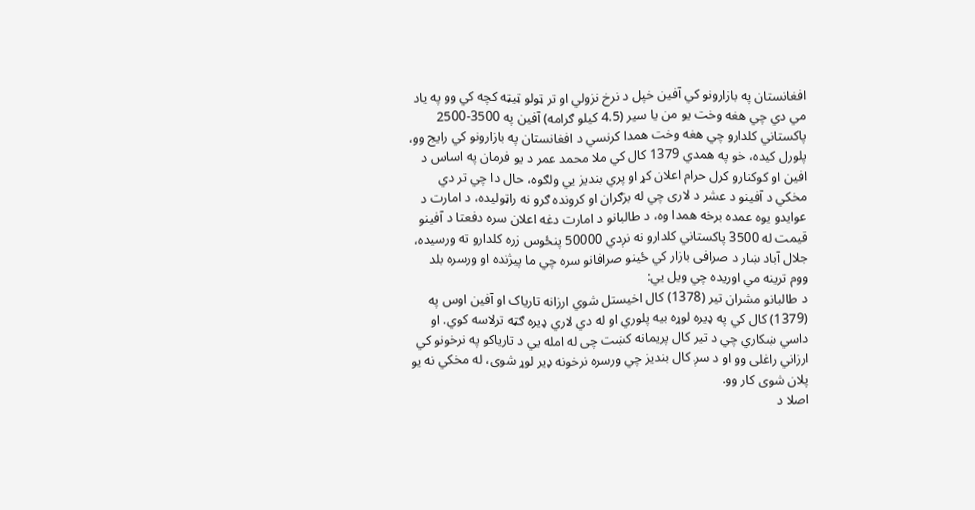افغانستان په بازارونو کي آفین خپل د نرخ نزولي او تر ټولو ټيټه کچه کي وو په یاد مي دي چي هغه وخت یو من یا سیر (4.5 کیلو ګرامه) آفین په 3500-2500 پاکستاني کلدارو چي هغه وخت همدا کرنسي د افغانستان په بازارونو کي رایج وو، پلورل کیده، خو په همدي 1379 کال کي ملا محمد عمر د یو فرمان په اساس د افین او کوکنارو کرل حرام اعلان کړ او پري بندیز يي ولګوه، حال دا چي تر دي مخکي د آفینو د عشر د لاری چي له بزګران او کرونده ګرو نه راټولیده، د امارت د عوایدو یوه عمده برخه همدا وه، د طالبانو د امارت دغه اعلان سره دفعتا د آفینو قیمت له 3500 پاکستاني کلدارو نه نږدي 50000 پنځوس زره کلدارو ته ورسیده، جلال آباد ښار د صرافی بازار کي ځینو صرافانو سره چي ما پیژنده او ورسره بلد ووم ترینه مي اوریده چي ویل يي:
د طالبانو مشران تیر (1378) کال اخیستل شوي ارزانه تاریاک او آفین اوس په (1379) کال کي په ډیره لوړه بیه پلوري او له دي لاري ډیره ګټه ترلاسه کوي. او داسي ښکاري چي د تیر کال پریمانه کښت چی له امله يي د تاریاکو په نرخونو کي ارزاني راغلی وو او د سږ کال بندیز چي ورسره نرخونه ډیر لوړ شوی، له مخکي نه یو پلان شوی کار وو.
اصلا د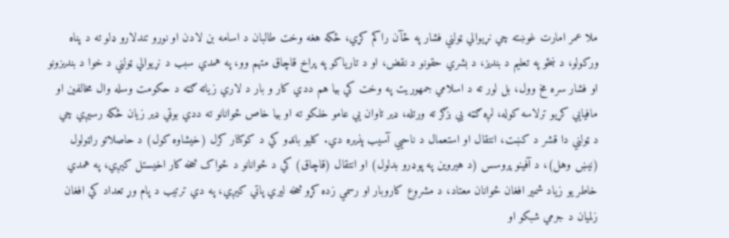ملا عمر امارت غوښته چي نړیوالي ټولني فشار په ځآن راکم کړي، ځکه هغه وخت طالبان د اسامه بن لادن او نورو تندلارو ډلو ته د پناه ورکولو، د ښځو په تعلیم د بندیز، د بشري حقونو د نقض، او د تاریاکو په پراخ قاچاق متهم وو، په همدي سبب د نړیوالي ټولني د خوا د بندیزونو او فشار سره مخ وول، بل لور ته د اسلامي جمهوريت په وخت کي بیا هم ددي کار و بار د لاري زیاته ګټه د حکومت وسله وال مخالفین او مافیايي کړیو ترلاسه کوله، لږه ګټه يي بزګر ته ورتله، ډیر تاوان يي عامو خلکو ته او بیا خاص ځوانانو ته ددي بوټي ډیر زیان ځکه رسیږي چي د ټولني دا قشر د کښت، انتقال او استعمال د ناحيي آسیب پذیره دي. کلیو بانډو کي د کوکنار کرل (خیشاوه کول) د حاصلاتو راټولول (نیښ وهل)، د آفینو پروسس (د هیروین په پوډرو بدلول) او انتقال (قاچاق) کي د ځوانانو د ځواک څخه کار اخیستل کیږي، په همدي خاطر یو زیاد شمیر افغان ځوانان معتاد، د مشروع کاروبار او رسمي زده کړو څخه لیري پاتي کیږي، په دي ترتیب د پام وړ تعداد کي افغان زلمیان د جرمي شبکو او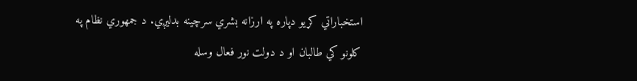استخباراتي کړیو دپاره په ارزانه بشري سرچینه بدلیږي. د جمهوري نظام په کلونو کي طالبان او د دولت نور فعال وسله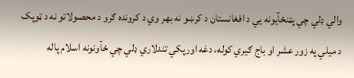والي ډلي چي پټنځآیونه يي د افغانستان د کرښو نه بهر وي د کرونده ګرو د محصولاتو نه د ټوپک د میلي په زور عشر او باج ګیري کوله، دغه اورپکي تندلاري ډلي چي ځآونونه اسلام پاله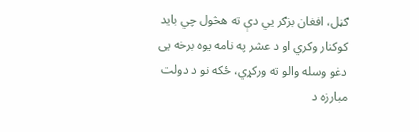ګڼل، افغان بزګر يي دې ته هڅول چي باید کوکنار وکري او د عشر په نامه یوه برخه يی دغو وسله والو ته ورکړي، ځکه نو د دولت مبارزه د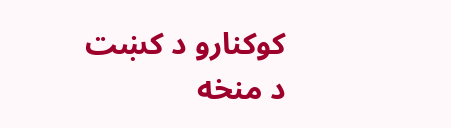کوکنارو د کښت د منخه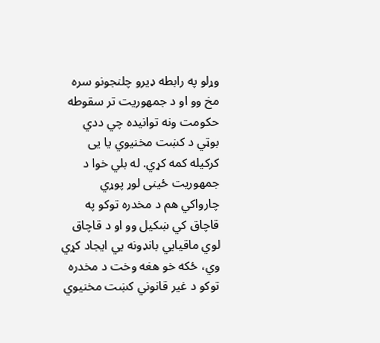وړلو په رابطه ډیرو چلنجونو سره مخ وو او د جمهوریت تر سقوطه حکومت ونه توانیده چي ددي بوټي د کښت مخنیوي یا یی کرکیله کمه کړي. له بلي خوا د جمهوریت ځینی لوړ پوړي چارواکي هم د مخدره توکو په قاچاق کي ښکیل وو او د قاچاق لوي ماقیايي بانډونه يي ایجاد کړي وي، ځکه خو هغه وخت د مخدره توکو د غیر قانوني کښت مخنیوي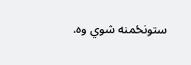ستونځمنه شوي وه.